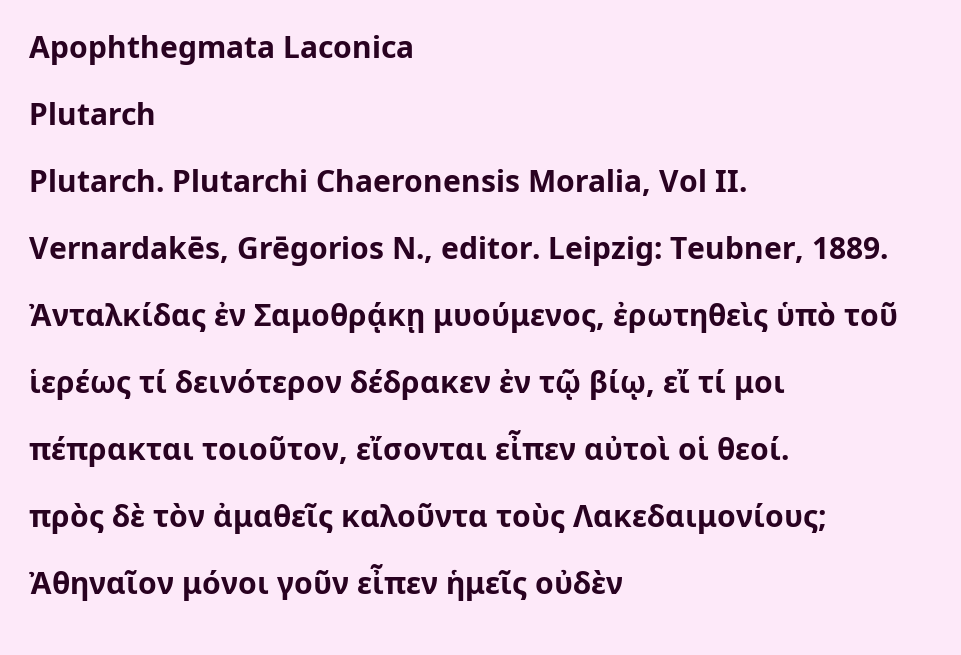Apophthegmata Laconica
Plutarch
Plutarch. Plutarchi Chaeronensis Moralia, Vol II. Vernardakēs, Grēgorios N., editor. Leipzig: Teubner, 1889.
Ἀνταλκίδας ἐν Σαμοθρᾴκῃ μυούμενος, ἐρωτηθεὶς ὑπὸ τοῦ ἱερέως τί δεινότερον δέδρακεν ἐν τῷ βίῳ, εἴ τί μοι πέπρακται τοιοῦτον, εἴσονται εἶπεν αὐτοὶ οἱ θεοί.
πρὸς δὲ τὸν ἀμαθεῖς καλοῦντα τοὺς Λακεδαιμονίους; Ἀθηναῖον μόνοι γοῦν εἶπεν ἡμεῖς οὐδὲν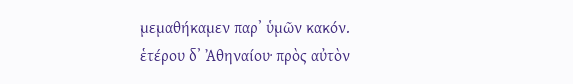μεμαθήκαμεν παρʼ ὑμῶν κακόν.
ἑτέρου δʼ Ἀθηναίου· πρὸς αὐτὸν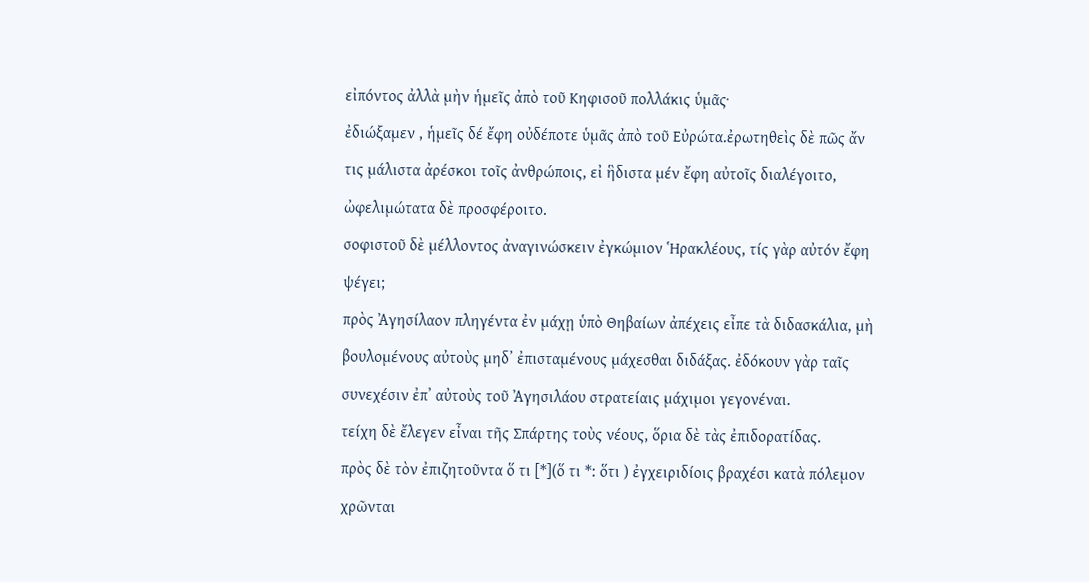εἰπόντος ἀλλὰ μὴν ἡμεῖς ἀπὸ τοῦ Κηφισοῦ πολλάκις ὑμᾶς·
ἐδιώξαμεν , ἡμεῖς δέ ἔφη οὐδέποτε ὑμᾶς ἀπὸ τοῦ Εὐρώτα.ἐρωτηθεὶς δὲ πῶς ἄν τις μάλιστα ἀρέσκοι τοῖς ἀνθρώποις, εἰ ἣδιστα μέν ἔφη αὐτοῖς διαλέγοιτο, ὠφελιμώτατα δὲ προσφέροιτο.
σοφιστοῦ δὲ μέλλοντος ἀναγινώσκειν ἐγκώμιον Ἡρακλέους, τίς γὰρ αὐτόν ἔφη ψέγει;
πρὸς Ἀγησίλαον πληγέντα ἐν μάχῃ ὑπὸ Θηβαίων ἀπέχεις εἶπε τὰ διδασκάλια, μὴ βουλομένους αὐτοὺς μηδʼ ἐπισταμένους μάχεσθαι διδάξας. ἐδόκουν γὰρ ταῖς συνεχέσιν ἐπʼ αὐτοὺς τοῦ Ἀγησιλάου στρατείαις μάχιμοι γεγονέναι.
τείχη δὲ ἔλεγεν εἶναι τῆς Σπάρτης τοὺς νέους, ὅρια δὲ τὰς ἐπιδορατίδας.
πρὸς δὲ τὸν ἐπιζητοῦντα ὅ τι [*](ὅ τι *: ὅτι ) ἐγχειριδίοις βραχέσι κατὰ πόλεμον χρῶνται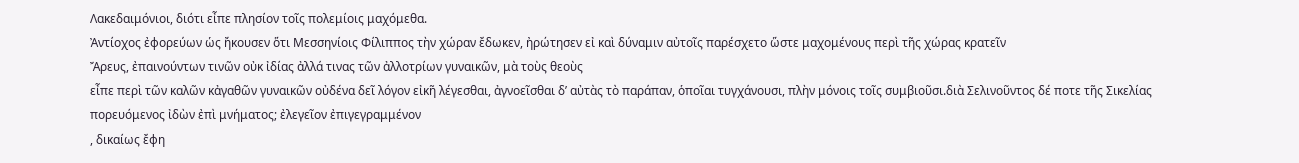Λακεδαιμόνιοι, διότι εἶπε πλησίον τοῖς πολεμίοις μαχόμεθα.
Ἀντίοχος ἐφορεύων ὡς ἤκουσεν ὅτι Μεσσηνίοις Φίλιππος τὴν χώραν ἔδωκεν, ἠρώτησεν εἰ καὶ δύναμιν αὐτοῖς παρέσχετο ὥστε μαχομένους περὶ τῆς χώρας κρατεῖν
Ἄρευς, ἐπαινούντων τινῶν οὐκ ἰδίας ἀλλά τινας τῶν ἀλλοτρίων γυναικῶν, μὰ τοὺς θεοὺς
εἶπε περὶ τῶν καλῶν κἀγαθῶν γυναικῶν οὐδένα δεῖ λόγον εἰκῆ λέγεσθαι, ἀγνοεῖσθαι δʼ αὐτὰς τὸ παράπαν, ὁποῖαι τυγχάνουσι, πλὴν μόνοις τοῖς συμβιοῦσι.διὰ Σελινοῦντος δέ ποτε τῆς Σικελίας πορευόμενος ἰδὼν ἐπὶ μνήματος; ἐλεγεῖον ἐπιγεγραμμένον
, δικαίως ἔφη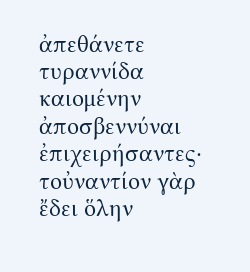ἀπεθάνετε τυραννίδα καιομένην ἀποσβεννύναι ἐπιχειρήσαντες· τοὐναντίον γὰρ ἔδει ὅλην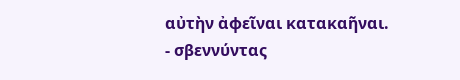αὐτὴν ἀφεῖναι κατακαῆναι.
- σβεννύντας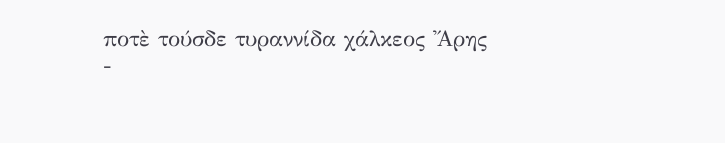ποτὲ τούσδε τυραννίδα χάλκεος Ἄρης
-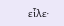εἷλε·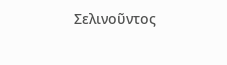Σελινοῦντος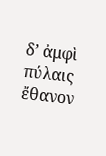δʼ ἀμφὶ πύλαις ἔθανον